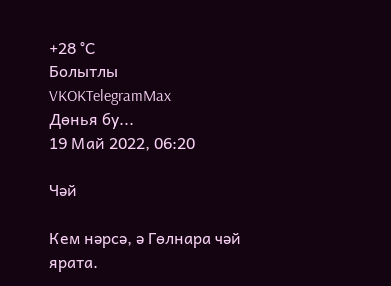+28 °С
Болытлы
VKOKTelegramMax
Дөнья бу...
19 Май 2022, 06:20

Чәй

Кем нәрсә, ә Гөлнара чәй ярата.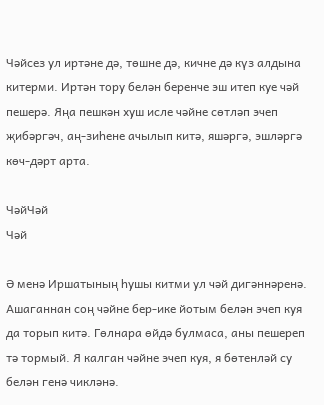Чәйсез ул иртәне дә, төшне дә, кичне дә күз алдына китерми. Иртән тору белән беренче эш итеп куе чәй пешерә. Яңа пешкән хуш исле чәйне сөтләп эчеп җибәргәч, аң-зиһене ачылып китә, яшәргә, эшләргә көч-дәрт арта.

ЧәйЧәй
Чәй

Ә менә Иршатының һушы китми ул чәй дигәннәренә. Ашаганнан соң чәйне бер-ике йотым белән эчеп куя да торып китә. Гөлнара өйдә булмаса, аны пешереп тә тормый. Я калган чәйне эчеп куя, я бөтенләй су белән генә чикләнә.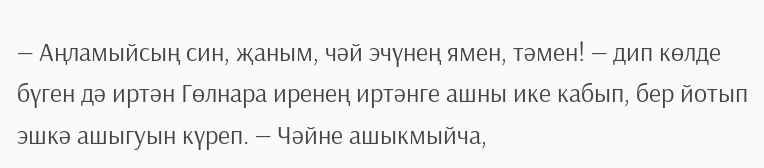— Аңламыйсың син, җаным, чәй эчүнең ямен, тәмен! — дип көлде бүген дә иртән Гөлнара иренең иртәнге ашны ике кабып, бер йотып эшкә ашыгуын күреп. — Чәйне ашыкмыйча,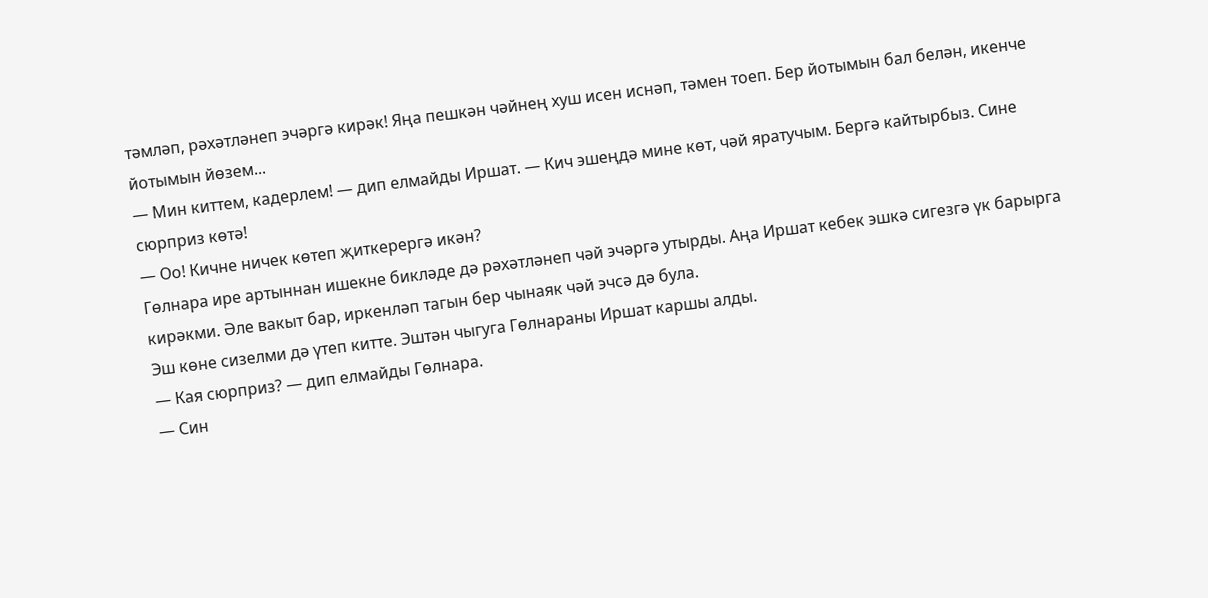тәмләп, рәхәтләнеп эчәргә кирәк! Яңа пешкән чәйнең хуш исен иснәп, тәмен тоеп. Бер йотымын бал белән, икенче йотымын йөзем...
— Мин киттем, кадерлем! — дип елмайды Иршат. — Кич эшеңдә мине көт, чәй яратучым. Бергә кайтырбыз. Сине сюрприз көтә!
— Оо! Кичне ничек көтеп җиткерергә икән?
Гөлнара ире артыннан ишекне бикләде дә рәхәтләнеп чәй эчәргә утырды. Аңа Иршат кебек эшкә сигезгә үк барырга кирәкми. Әле вакыт бар, иркенләп тагын бер чынаяк чәй эчсә дә була.
Эш көне сизелми дә үтеп китте. Эштән чыгуга Гөлнараны Иршат каршы алды.
— Кая сюрприз? — дип елмайды Гөлнара.
— Син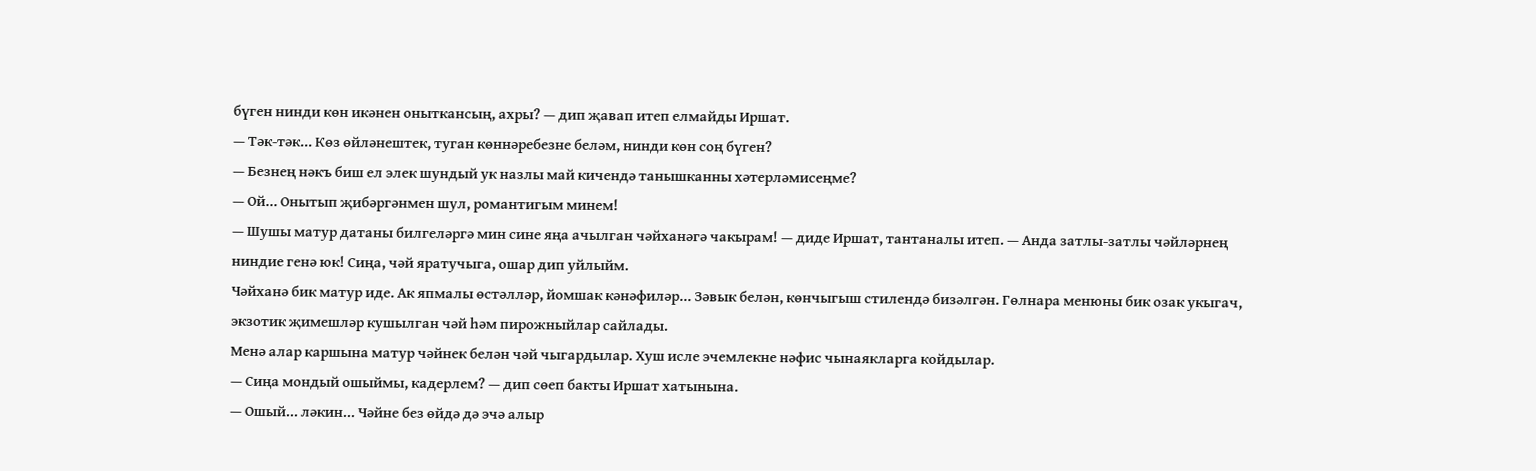бүген нинди көн икәнен оныткансың, ахры? — дип җавап итеп елмайды Иршат.
— Тәк-тәк... Көз өйләнештек, туган көннәребезне беләм, нинди көн соң бүген?
— Безнең нәкъ биш ел элек шундый ук назлы май кичендә танышканны хәтерләмисеңме?
— Ой... Онытып җибәргәнмен шул, романтигым минем!
— Шушы матур датаны билгеләргә мин сине яңа ачылган чәйханәгә чакырам! — диде Иршат, тантаналы итеп. — Анда затлы-затлы чәйләрнең ниндие генә юк! Сиңа, чәй яратучыга, ошар дип уйлыйм.
Чәйханә бик матур иде. Ак япмалы өстәлләр, йомшак кәнәфиләр... Зәвык белән, көнчыгыш стилендә бизәлгән. Гөлнара менюны бик озак укыгач, экзотик җимешләр кушылган чәй һәм пирожныйлар сайлады.
Менә алар каршына матур чәйнек белән чәй чыгардылар. Хуш исле эчемлекне нәфис чынаякларга койдылар.
— Сиңа мондый ошыймы, кадерлем? — дип сөеп бакты Иршат хатынына.
— Ошый... ләкин... Чәйне без өйдә дә эчә алыр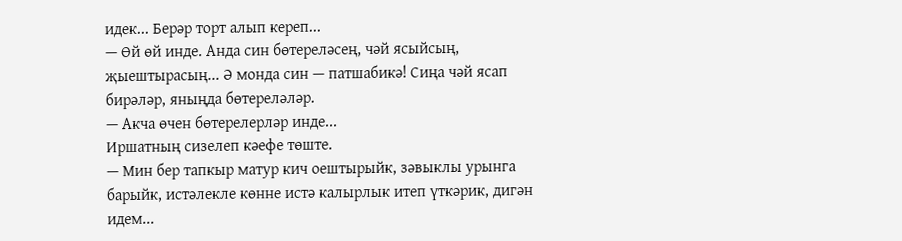идек... Берәр торт алып кереп...
— Өй өй инде. Анда син бөтереләсең, чәй ясыйсың, җыештырасың... Ә монда син — патшабикә! Сиңа чәй ясап бирәләр, яныңда бөтереләләр.
— Акча өчен бөтерелерләр инде...
Иршатның сизелеп кәефе төште.
— Мин бер тапкыр матур кич оештырыйк, зәвыклы урынга барыйк, истәлекле көнне истә калырлык итеп үткәрик, дигән идем...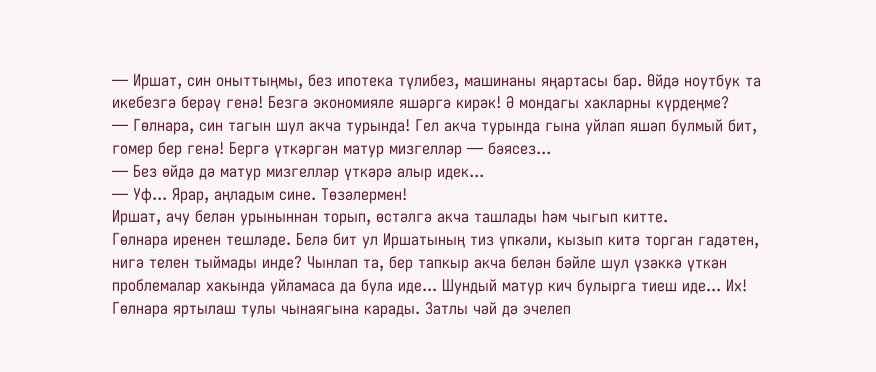— Иршат, син оныттыңмы, без ипотека түлибез, машинаны яңартасы бар. Өйдә ноутбук та икебезгә берәү генә! Безгә экономияле яшәргә кирәк! Ә мондагы хакларны күрдеңме?
— Гөлнара, син тагын шул акча турында! Гел акча турында гына уйлап яшәп булмый бит, гомер бер генә! Бергә үткәргән матур мизгелләр — бәясез...
— Без өйдә дә матур мизгелләр үткәрә алыр идек...
— Уф... Ярар, аңладым сине. Төзәлермен!
Иршат, ачу белән урыныннан торып, өстәлгә акча ташлады һәм чыгып китте.
Гөлнара иренен тешләде. Белә бит ул Иршатының тиз үпкәли, кызып китә торган гадәтен, нигә телен тыймады инде? Чынлап та, бер тапкыр акча белән бәйле шул үзәккә үткән проблемалар хакында уйламаса да була иде... Шундый матур кич булырга тиеш иде... Их! Гөлнара яртылаш тулы чынаягына карады. Затлы чәй дә эчелеп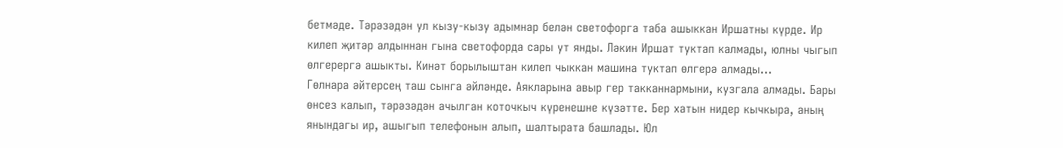бетмәде. Тәрәзәдән ул кызу-кызу адымнар белән светофорга таба ашыккан Иршатны күрде. Ир килеп җитәр алдыннан гына светофорда сары ут янды. Ләкин Иршат туктап калмады, юлны чыгып өлгерергә ашыкты. Кинәт борылыштан килеп чыккан машина туктап өлгерә алмады...
Гөлнара әйтерсең таш сынга әйләнде. Аякларына авыр гер такканнармыни, кузгала алмады. Бары өнсез калып, тәрәзәдән ачылган коточкыч күренешне күзәтте. Бер хатын нидер кычкыра, аның янындагы ир, ашыгып телефонын алып, шалтырата башлады. Юл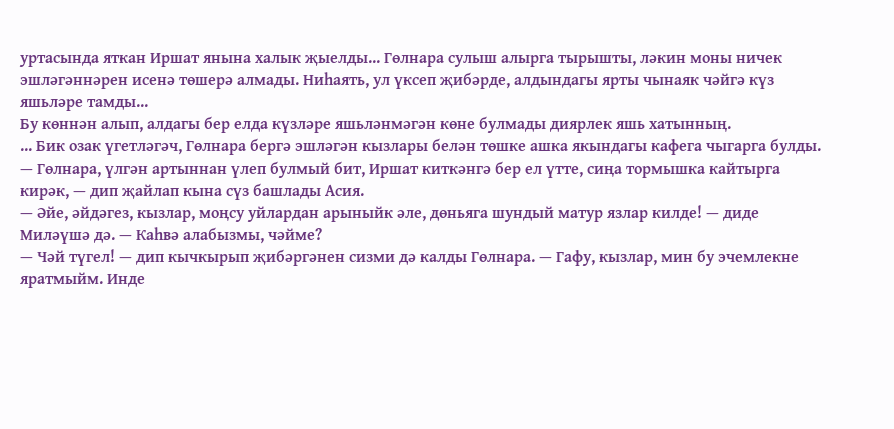уртасында яткан Иршат янына халык җыелды... Гөлнара сулыш алырга тырышты, ләкин моны ничек эшләгәннәрен исенә төшерә алмады. Ниһаять, ул үксеп җибәрде, алдындагы ярты чынаяк чәйгә күз яшьләре тамды...
Бу көннән алып, алдагы бер елда күзләре яшьләнмәгән көне булмады диярлек яшь хатынның.
... Бик озак үгетләгәч, Гөлнара бергә эшләгән кызлары белән төшке ашка якындагы кафега чыгарга булды.
— Гөлнара, үлгән артыннан үлеп булмый бит, Иршат киткәнгә бер ел үтте, сиңа тормышка кайтырга кирәк, — дип җайлап кына сүз башлады Асия.
— Әйе, әйдәгез, кызлар, моңсу уйлардан арыныйк әле, дөньяга шундый матур язлар килде! — диде Миләүшә дә. — Каһвә алабызмы, чәйме?
— Чәй түгел! — дип кычкырып җибәргәнен сизми дә калды Гөлнара. — Гафу, кызлар, мин бу эчемлекне яратмыйм. Инде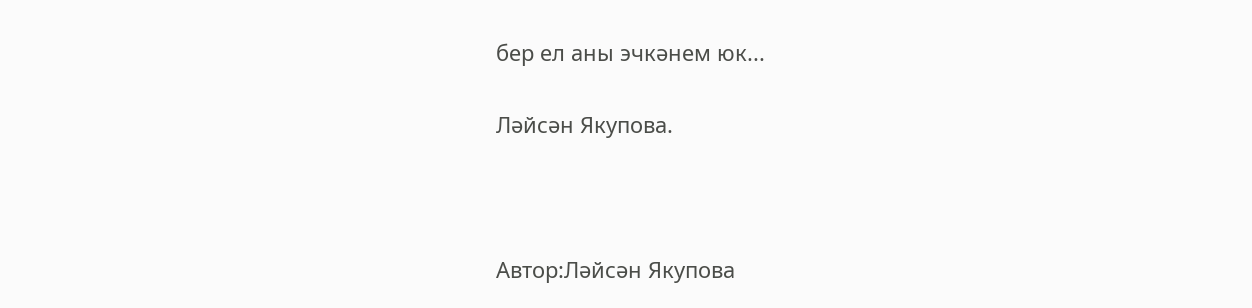бер ел аны эчкәнем юк...

Ләйсән Якупова.



Автор:Ләйсән Якупова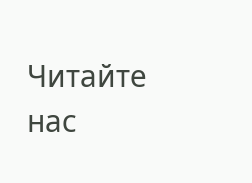Читайте нас